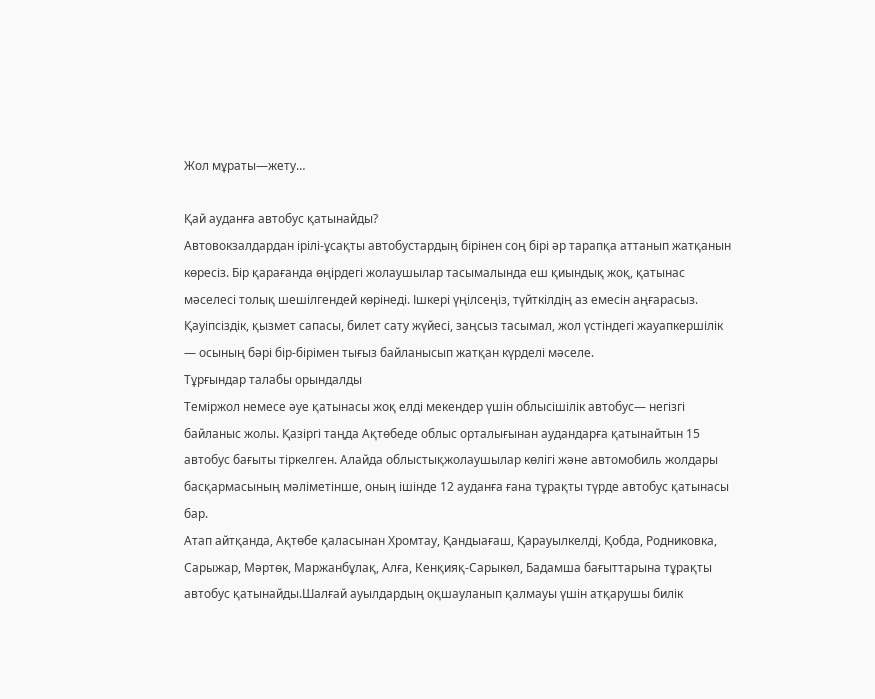Жол мұраты—жету…

Қай ауданға автобус қатынайды?
Автовокзалдардан ірілі-ұсақты автобустардың бірінен соң бірі әр тарапқа аттанып жатқанын көресіз. Бір қарағанда өңірдегі жолаушылар тасымалында еш қиындық жоқ, қатынас мәселесі толық шешілгендей көрінеді. Ішкері үңілсеңіз, түйткілдің аз емесін аңғарасыз. Қауіпсіздік, қызмет сапасы, билет сату жүйесі, заңсыз тасымал, жол үстіндегі жауапкершілік — осының бәрі бір-бірімен тығыз байланысып жатқан күрделі мәселе.
Тұрғындар талабы орындалды
Теміржол немесе әуе қатынасы жоқ елді мекендер үшін облысішілік автобус— негізгі байланыс жолы. Қазіргі таңда Ақтөбеде облыс орталығынан аудандарға қатынайтын 15 автобус бағыты тіркелген. Алайда облыстықжолаушылар көлігі және автомобиль жолдары басқармасының мәліметінше, оның ішінде 12 ауданға ғана тұрақты түрде автобус қатынасы бар.
Атап айтқанда, Ақтөбе қаласынан Хромтау, Қандыағаш, Қарауылкелді, Қобда, Родниковка, Сарыжар, Мәртөк, Маржанбұлақ, Алға, Кенқияқ-Сарыкөл, Бадамша бағыттарына тұрақты автобус қатынайды.Шалғай ауылдардың оқшауланып қалмауы үшін атқарушы билік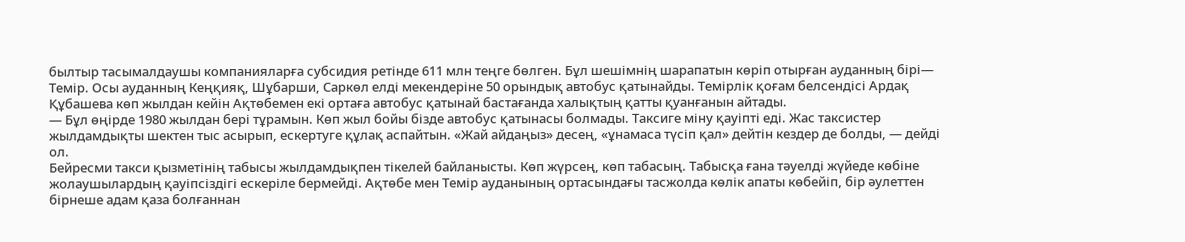былтыр тасымалдаушы компанияларға субсидия ретінде 611 млн теңге бөлген. Бұл шешімнің шарапатын көріп отырған ауданның бірі— Темір. Осы ауданның Кеңқияқ, Шұбарши, Саркөл елді мекендеріне 50 орындық автобус қатынайды. Темірлік қоғам белсендісі Ардақ Құбашева көп жылдан кейін Ақтөбемен екі ортаға автобус қатынай бастағанда халықтың қатты қуанғанын айтады.
— Бұл өңірде 1980 жылдан бері тұрамын. Көп жыл бойы бізде автобус қатынасы болмады. Таксиге міну қауіпті еді. Жас таксистер жылдамдықты шектен тыс асырып, ескертуге құлақ аспайтын. «Жай айдаңыз» десең, «ұнамаса түсіп қал» дейтін кездер де болды, — дейді ол.
Бейресми такси қызметінің табысы жылдамдықпен тікелей байланысты. Көп жүрсең, көп табасың. Табысқа ғана тәуелді жүйеде көбіне жолаушылардың қауіпсіздігі ескеріле бермейді. Ақтөбе мен Темір ауданының ортасындағы тасжолда көлік апаты көбейіп, бір әулеттен бірнеше адам қаза болғаннан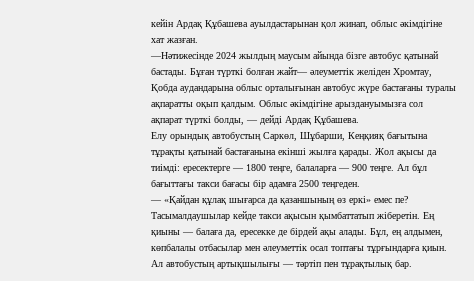кейін Ардақ Құбашева ауылдастарынан қол жинап, облыс әкімдігіне хат жазған.
—Нәтижесінде 2024 жылдың маусым айында бізге автобус қатынай бастады. Бұған түрткі болған жайт— әлеуметтік желіден Хромтау, Қобда аудандарына облыс орталығынан автобус жүре бастағаны туралы ақпаратты оқып қалдым. Облыс әкімдігіне арыздануымызға сол ақпарат түрткі болды, — дейді Ардақ Құбашева.
Елу орындық автобустың Саркөл, Шұбарши, Кеңқияқ бағытына тұрақты қатынай бастағанына екінші жылға қарады. Жол ақысы да тиімді: ересектерге — 1800 теңге, балаларға — 900 теңге. Ал бұл бағыттағы такси бағасы бір адамға 2500 теңгеден.
— «Қайдан құлақ шығарса да қазаншының өз еркі» емес пе? Тасымалдаушылар кейде такси ақысын қымбаттатып жіберетін. Ең қиыны — балаға да, ересекке де бірдей ақы алады. Бұл, ең алдымен, көпбалалы отбасылар мен әлеуметтік осал топтағы тұрғындарға қиын. Ал автобустың артықшылығы — тәртіп пен тұрақтылық бар.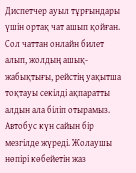Диспетчер ауыл тұрғындары үшін ортақ чат ашып қойған. Сол чаттан онлайн билет алып, жолдың ашық-жабықтығы, рейстің уақытша тоқтауы секілді ақпаратты алдын ала біліп отырамыз. Автобус күн сайын бір мезгілде жүреді. Жолаушы нөпірі көбейетін жаз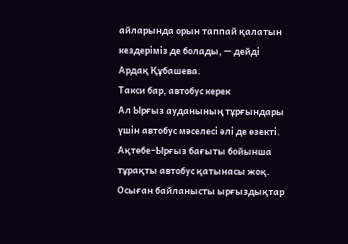айларында орын таппай қалатын кездеріміз де болады, — дейді Ардақ Құбашева.
Такси бар, автобус керек
Ал Ырғыз ауданының тұрғындары үшін автобус мәселесі әлі де өзекті. Ақтөбе–Ырғыз бағыты бойынша тұрақты автобус қатынасы жоқ. Осыған байланысты ырғыздықтар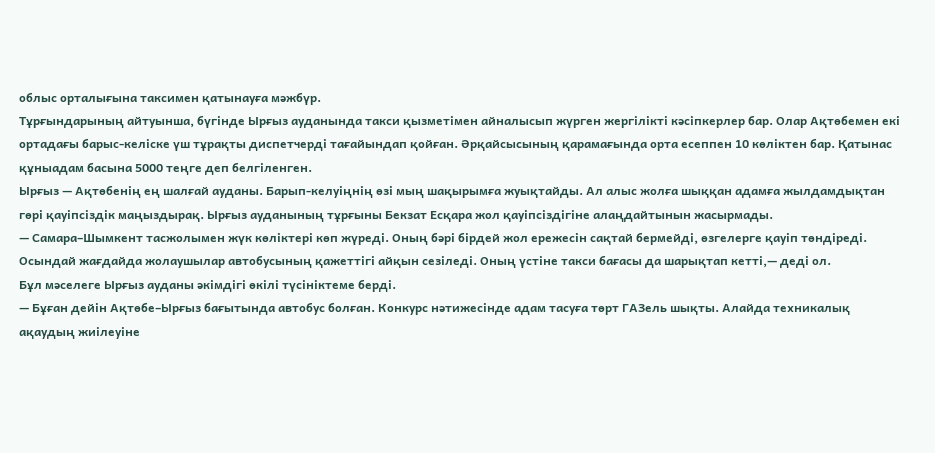облыс орталығына таксимен қатынауға мәжбүр.
Тұрғындарының айтуынша, бүгінде Ырғыз ауданында такси қызметімен айналысып жүрген жергілікті кәсіпкерлер бар. Олар Ақтөбемен екі ортадағы барыс-келіске үш тұрақты диспетчерді тағайындап қойған. Әрқайсысының қарамағында орта есеппен 10 көліктен бар. Қатынас құныадам басына 5000 теңге деп белгіленген.
Ырғыз — Ақтөбенің ең шалғай ауданы. Барып-келуіңнің өзі мың шақырымға жуықтайды. Ал алыс жолға шыққан адамға жылдамдықтан гөрі қауіпсіздік маңыздырақ. Ырғыз ауданының тұрғыны Бекзат Есқара жол қауіпсіздігіне алаңдайтынын жасырмады.
— Самара–Шымкент тасжолымен жүк көліктері көп жүреді. Оның бәрі бірдей жол ережесін сақтай бермейді, өзгелерге қауіп төндіреді. Осындай жағдайда жолаушылар автобусының қажеттігі айқын сезіледі. Оның үстіне такси бағасы да шарықтап кетті,— деді ол.
Бұл мәселеге Ырғыз ауданы әкімдігі өкілі түсініктеме берді.
— Бұған дейін Ақтөбе–Ырғыз бағытында автобус болған. Конкурс нәтижесінде адам тасуға төрт ГАЗель шықты. Алайда техникалық ақаудың жиілеуіне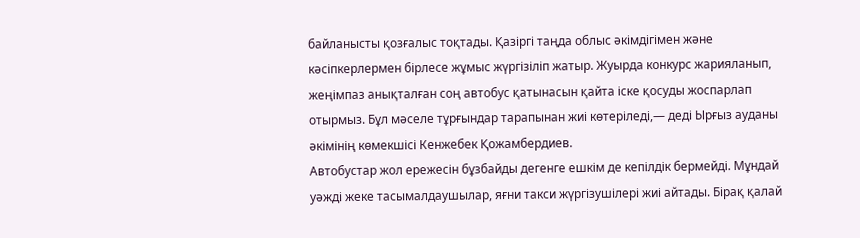байланысты қозғалыс тоқтады. Қазіргі таңда облыс әкімдігімен және кәсіпкерлермен бірлесе жұмыс жүргізіліп жатыр. Жуырда конкурс жарияланып, жеңімпаз анықталған соң автобус қатынасын қайта іске қосуды жоспарлап отырмыз. Бұл мәселе тұрғындар тарапынан жиі көтеріледі,— деді Ырғыз ауданы әкімінің көмекшісі Кенжебек Қожамбердиев.
Автобустар жол ережесін бұзбайды дегенге ешкім де кепілдік бермейді. Мұндай уәжді жеке тасымалдаушылар, яғни такси жүргізушілері жиі айтады. Бірақ қалай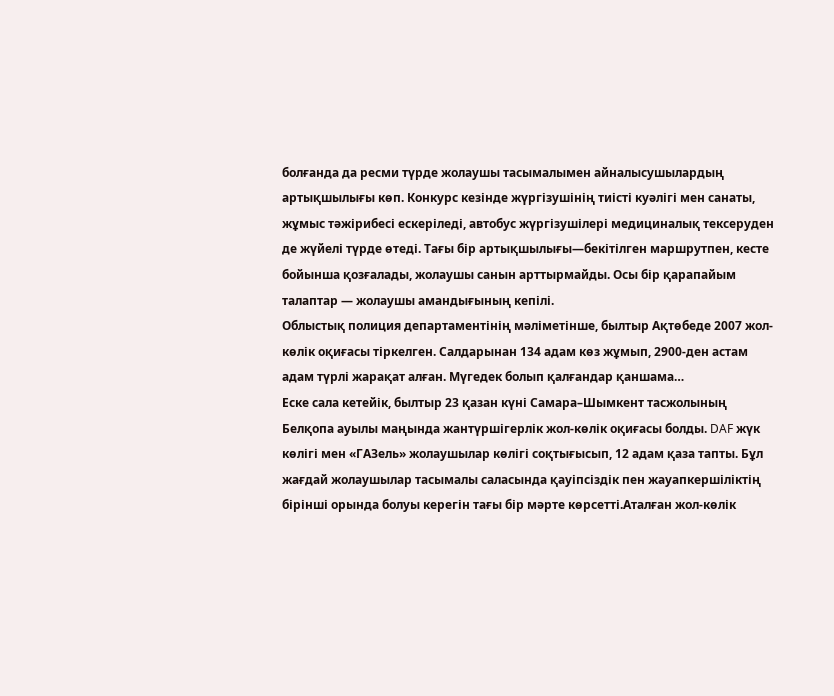болғанда да ресми түрде жолаушы тасымалымен айналысушылардың артықшылығы көп. Конкурс кезінде жүргізушінің тиісті куәлігі мен санаты, жұмыс тәжірибесі ескеріледі, автобус жүргізушілері медициналық тексеруден де жүйелі түрде өтеді. Тағы бір артықшылығы—бекітілген маршрутпен, кесте бойынша қозғалады, жолаушы санын арттырмайды. Осы бір қарапайым талаптар — жолаушы амандығының кепілі.
Облыстық полиция департаментінің мәліметінше, былтыр Ақтөбеде 2007 жол-көлік оқиғасы тіркелген. Салдарынан 134 адам көз жұмып, 2900-ден астам адам түрлі жарақат алған. Мүгедек болып қалғандар қаншама…
Еске сала кетейік, былтыр 23 қазан күні Самара–Шымкент тасжолының Белқопа ауылы маңында жантүршігерлік жол-көлік оқиғасы болды. DAF жүк көлігі мен «ГАЗель» жолаушылар көлігі соқтығысып, 12 адам қаза тапты. Бұл жағдай жолаушылар тасымалы саласында қауіпсіздік пен жауапкершіліктің бірінші орында болуы керегін тағы бір мәрте көрсетті.Аталған жол-көлік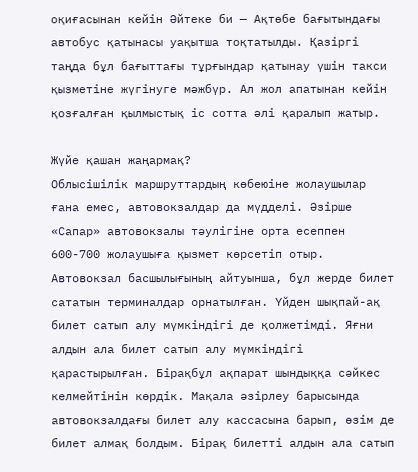оқиғасынан кейін Әйтеке би — Ақтөбе бағытындағы автобус қатынасы уақытша тоқтатылды. Қазіргі таңда бұл бағыттағы тұрғындар қатынау үшін такси қызметіне жүгінуге мәжбүр. Ал жол апатынан кейін қозғалған қылмыстық іс сотта әлі қаралып жатыр.

Жүйе қашан жаңармақ?
Облысішілік маршруттардың көбеюіне жолаушылар ғана емес, автовокзалдар да мүдделі. Әзірше «Сапар» автовокзалы тәулігіне орта есеппен 600-700 жолаушыға қызмет көрсетіп отыр. Автовокзал басшылығының айтуынша, бұл жерде билет сататын терминалдар орнатылған. Үйден шықпай-ақ билет сатып алу мүмкіндігі де қолжетімді. Яғни алдын ала билет сатып алу мүмкіндігі қарастырылған. Бірақбұл ақпарат шындыққа сәйкес келмейтінін көрдік. Мақала әзірлеу барысында автовокзалдағы билет алу кассасына барып, өзім де билет алмақ болдым. Бірақ билетті алдын ала сатып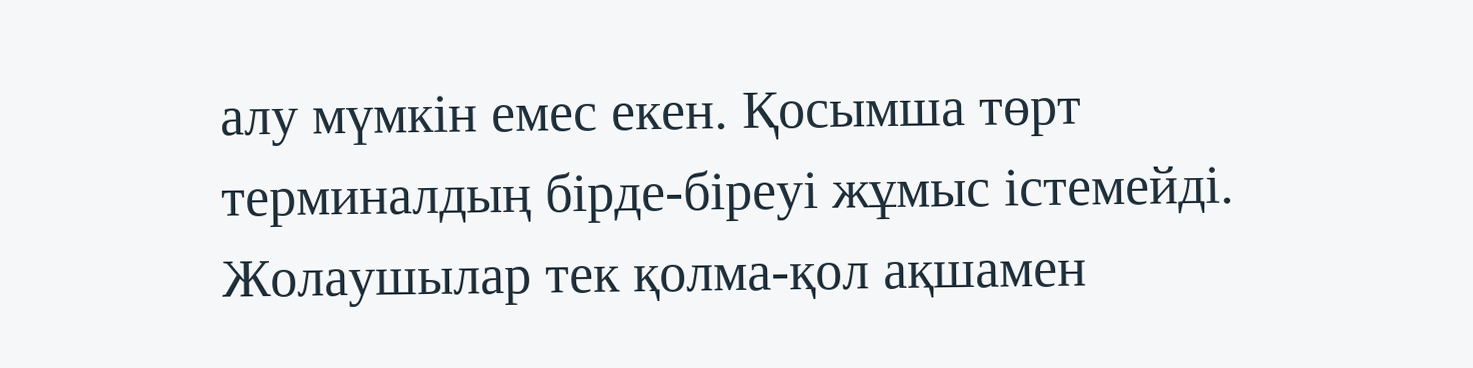алу мүмкін емес екен. Қосымша төрт терминалдың бірде-біреуі жұмыс істемейді. Жолаушылар тек қолма-қол ақшамен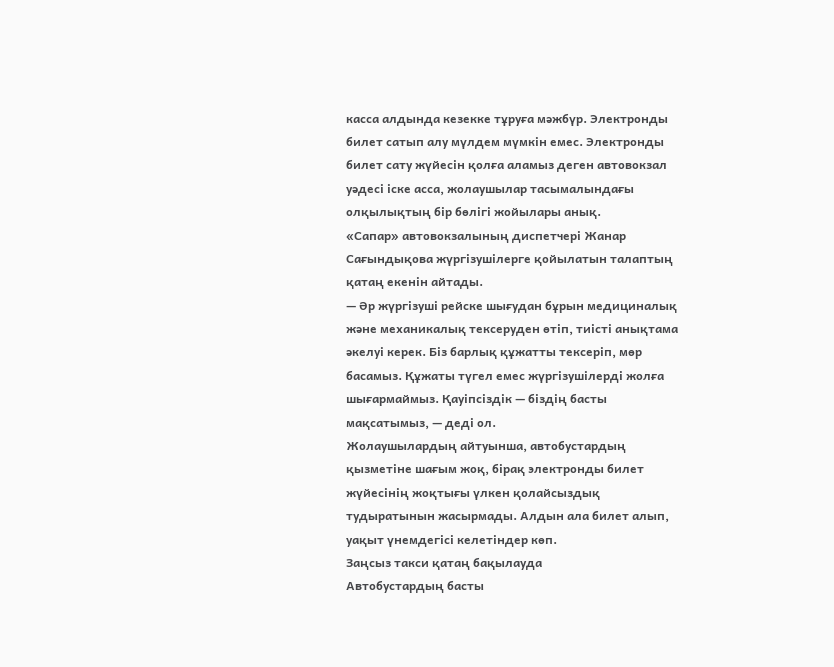касса алдында кезекке тұруға мәжбүр. Электронды билет сатып алу мүлдем мүмкін емес. Электронды билет сату жүйесін қолға аламыз деген автовокзал уәдесі іске асса, жолаушылар тасымалындағы олқылықтың бір бөлігі жойылары анық.
«Сапар» автовокзалының диспетчері Жанар Сағындықова жүргізушілерге қойылатын талаптың қатаң екенін айтады.
— Әр жүргізуші рейске шығудан бұрын медициналық және механикалық тексеруден өтіп, тиісті анықтама әкелуі керек. Біз барлық құжатты тексеріп, мөр басамыз. Құжаты түгел емес жүргізушілерді жолға шығармаймыз. Қауіпсіздік — біздің басты мақсатымыз, — деді ол.
Жолаушылардың айтуынша, автобустардың қызметіне шағым жоқ, бірақ электронды билет жүйесінің жоқтығы үлкен қолайсыздық тудыратынын жасырмады. Алдын ала билет алып, уақыт үнемдегісі келетіндер көп.
Заңсыз такси қатаң бақылауда
Автобустардың басты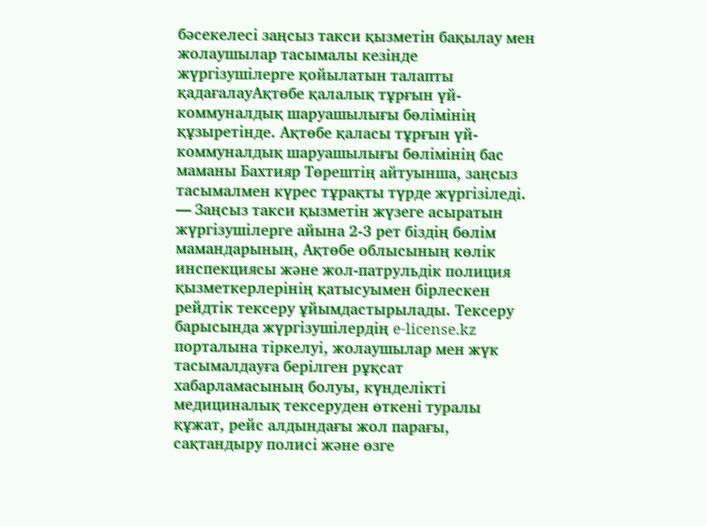бәсекелесі заңсыз такси қызметін бақылау мен жолаушылар тасымалы кезінде жүргізушілерге қойылатын талапты қадағалауАқтөбе қалалық тұрғын үй-коммуналдық шаруашылығы бөлімінің құзыретінде. Ақтөбе қаласы тұрғын үй-коммуналдық шаруашылығы бөлімінің бас маманы Бахтияр Төрештің айтуынша, заңсыз тасымалмен күрес тұрақты түрде жүргізіледі.
— Заңсыз такси қызметін жүзеге асыратын жүргізушілерге айына 2-3 рет біздің бөлім мамандарының, Ақтөбе облысының көлік инспекциясы және жол-патрульдік полиция қызметкерлерінің қатысуымен бірлескен рейдтік тексеру ұйымдастырылады. Тексеру барысында жүргізушілердің e-license.kz порталына тіркелуі, жолаушылар мен жүк тасымалдауға берілген рұқсат хабарламасының болуы, күнделікті медициналық тексеруден өткені туралы құжат, рейс алдындағы жол парағы, сақтандыру полисі және өзге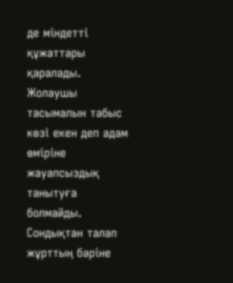де міндетті құжаттары қаралады. Жолаушы тасымалын табыс көзі екен деп адам өміріне жауапсыздық танытуға болмайды. Сондықтан талап жұрттың бәріне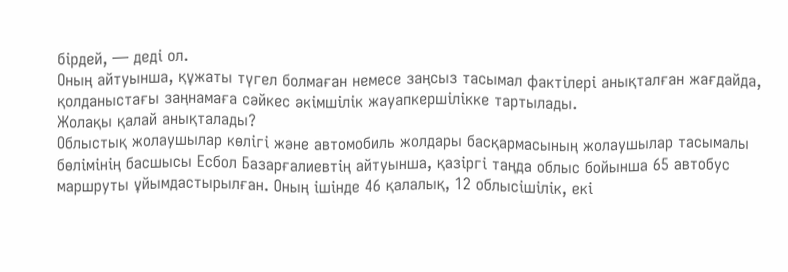бірдей, — деді ол.
Оның айтуынша, құжаты түгел болмаған немесе заңсыз тасымал фактілері анықталған жағдайда, қолданыстағы заңнамаға сәйкес әкімшілік жауапкершілікке тартылады.
Жолақы қалай анықталады?
Облыстық жолаушылар көлігі және автомобиль жолдары басқармасының жолаушылар тасымалы бөлімінің басшысы Есбол Базарғалиевтің айтуынша, қазіргі таңда облыс бойынша 65 автобус маршруты ұйымдастырылған. Оның ішінде 46 қалалық, 12 облысішілік, екі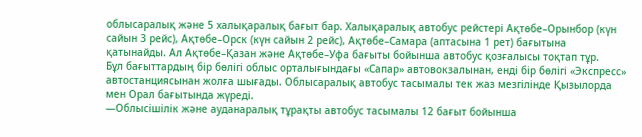облысаралық және 5 халықаралық бағыт бар. Халықаралық автобус рейстері Ақтөбе–Орынбор (күн сайын 3 рейс), Ақтөбе–Орск (күн сайын 2 рейс), Ақтөбе–Самара (аптасына 1 рет) бағытына қатынайды. Ал Ақтөбе–Қазан және Ақтөбе–Уфа бағыты бойынша автобус қозғалысы тоқтап тұр.
Бұл бағыттардың бір бөлігі облыс орталығындағы «Сапар» автовокзалынан, енді бір бөлігі «Экспресс» автостанциясынан жолға шығады. Облысаралық автобус тасымалы тек жаз мезгілінде Қызылорда мен Орал бағытында жүреді.
—Облысішілік және ауданаралық тұрақты автобус тасымалы 12 бағыт бойынша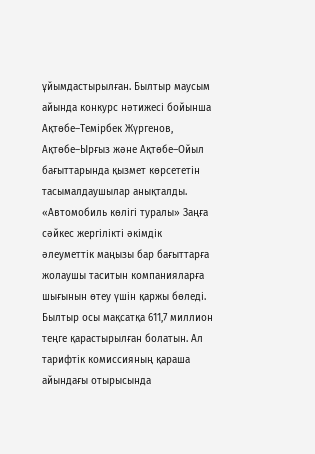ұйымдастырылған. Былтыр маусым айында конкурс нәтижесі бойынша Ақтөбе–Темірбек Жүргенов, Ақтөбе–Ырғыз және Ақтөбе–Ойыл бағыттарында қызмет көрсететін тасымалдаушылар анықталды.
«Автомобиль көлігі туралы» Заңға сәйкес жергілікті әкімдік әлеуметтік маңызы бар бағыттарға жолаушы таситын компанияларға шығынын өтеу үшін қаржы бөледі. Былтыр осы мақсатқа 611,7 миллион теңге қарастырылған болатын. Ал тарифтік комиссияның қараша айындағы отырысында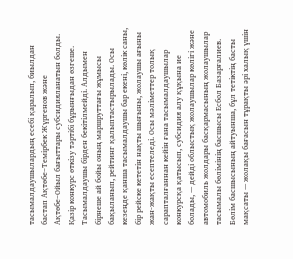тасымалдаушылардың есебі қаралып, биылдан бастап Ақтөбе–Темірбек Жүргенов және Ақтөбе–Ойыл бағыттары субсидияланатын болды.
Қазір конкурс өткізу тәртібі бұрынғыдан өзгеше. Тасымалдаушы бірден бекітілмейді. Алдымен бірнеше ай бойы оның маршруттағы жұмысы бақыланып, рейтинг қалыптастырылады. Осы кезеңде қанша тасымалдаушы бар екені, көлік саны, бір рейске кететін нақты шығыны, жолаушы ағыны жан-жақты есептеледі. Осы мәліметтер толық сарапталғаннан кейін ғана тасымалдаушылар конкурсқа қатысып, субсидия алу құқына ие болады, — дейді облыстық жолаушылар көлігі және автомобиль жолдары басқармасының жолаушылар тасымалы бөлімінің басшысы Есбол Базарғалиев.
Бөлім басшысының айтуынша, бұл тетіктің басты мақсаты — жолақы бағасын тұрақты әрі халық үшін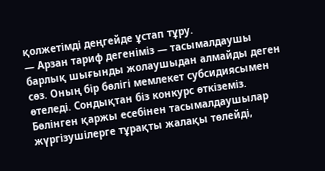қолжетімді деңгейде ұстап тұру.
— Арзан тариф дегеніміз — тасымалдаушы барлық шығынды жолаушыдан алмайды деген сөз. Оның бір бөлігі мемлекет субсидиясымен өтеледі. Сондықтан біз конкурс өткіземіз. Бөлінген қаржы есебінен тасымалдаушылар жүргізушілерге тұрақты жалақы төлейді,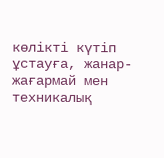көлікті күтіп ұстауға, жанар-жағармай мен техникалық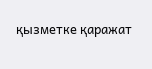қызметке қаражат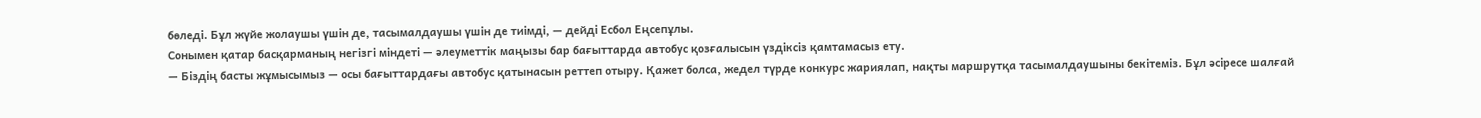бөледі. Бұл жүйе жолаушы үшін де, тасымалдаушы үшін де тиімді, — дейді Есбол Еңсепұлы.
Сонымен қатар басқарманың негізгі міндеті — әлеуметтік маңызы бар бағыттарда автобус қозғалысын үздіксіз қамтамасыз ету.
— Біздің басты жұмысымыз — осы бағыттардағы автобус қатынасын реттеп отыру. Қажет болса, жедел түрде конкурс жариялап, нақты маршрутқа тасымалдаушыны бекітеміз. Бұл әсіресе шалғай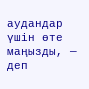аудандар үшін өте маңызды, — деп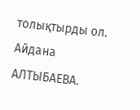толықтырды ол.
Айдана АЛТЫБАЕВА.